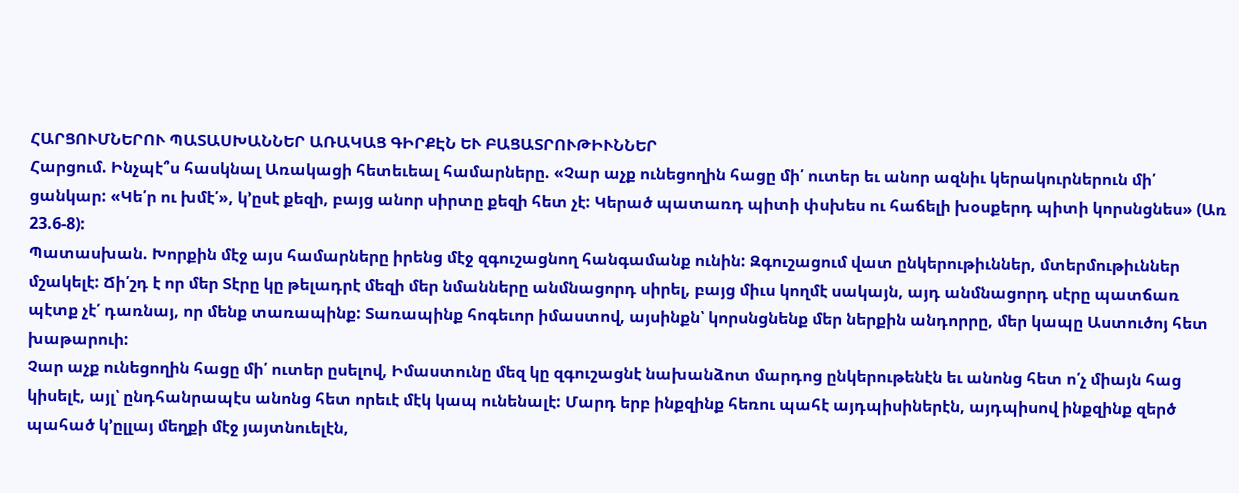ՀԱՐՑՈՒՄՆԵՐՈՒ ՊԱՏԱՍԽԱՆՆԵՐ ԱՌԱԿԱՑ ԳԻՐՔԷՆ ԵՒ ԲԱՑԱՏՐՈՒԹԻՒՆՆԵՐ
Հարցում. Ինչպէ՞ս հասկնալ Առակացի հետեւեալ համարները. «Չար աչք ունեցողին հացը մի՛ ուտեր եւ անոր ազնիւ կերակուրներուն մի՛ ցանկար: «Կե՛ր ու խմէ՛», կ՚ըսէ քեզի, բայց անոր սիրտը քեզի հետ չէ: Կերած պատառդ պիտի փսխես ու հաճելի խօսքերդ պիտի կորսնցնես» (Առ 23.6-8):
Պատասխան. Խորքին մէջ այս համարները իրենց մէջ զգուշացնող հանգամանք ունին: Զգուշացում վատ ընկերութիւններ, մտերմութիւններ մշակելէ: Ճի՛շդ է որ մեր Տէրը կը թելադրէ մեզի մեր նմանները անմնացորդ սիրել, բայց միւս կողմէ սակայն, այդ անմնացորդ սէրը պատճառ պէտք չէ՛ դառնայ, որ մենք տառապինք: Տառապինք հոգեւոր իմաստով, այսինքն՝ կորսնցնենք մեր ներքին անդորրը, մեր կապը Աստուծոյ հետ խաթարուի:
Չար աչք ունեցողին հացը մի՛ ուտեր ըսելով, Իմաստունը մեզ կը զգուշացնէ նախանձոտ մարդոց ընկերութենէն եւ անոնց հետ ո՛չ միայն հաց կիսելէ, այլ՝ ընդհանրապէս անոնց հետ որեւէ մէկ կապ ունենալէ: Մարդ երբ ինքզինք հեռու պահէ այդպիսիներէն, այդպիսով ինքզինք զերծ պահած կ՚ըլլայ մեղքի մէջ յայտնուելէն,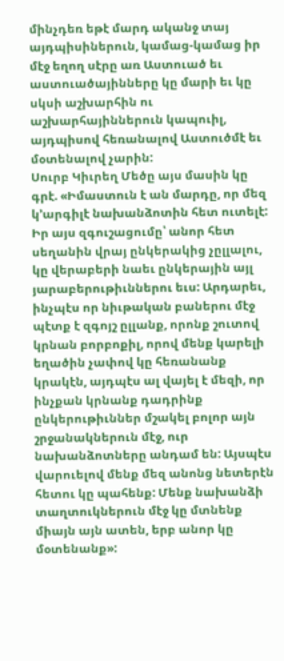մինչդեռ եթէ մարդ ականջ տայ այդպիսիներուն, կամաց-կամաց իր մէջ եղող սէրը առ Աստուած եւ աստուածայինները կը մարի եւ կը սկսի աշխարհին ու աշխարհայիններուն կապուիլ, այդպիսով հեռանալով Աստուծմէ եւ մօտենալով չարին:
Սուրբ Կիւրեղ Մեծը այս մասին կը գրէ. «Իմաստուն է ան մարդը, որ մեզ կ՚արգիլէ նախանձոտին հետ ուտելէ: Իր այս զգուշացումը՝ անոր հետ սեղանին վրայ ընկերակից չըլլալու, կը վերաբերի նաեւ ընկերային այլ յարաբերութիւններու եւս: Արդարեւ, ինչպէս որ նիւթական բաներու մէջ պէտք է զգոյշ ըլլանք, որոնք շուտով կրնան բորբոքիլ, որով մենք կարելի եղածին չափով կը հեռանանք կրակէն, այդպէս ալ վայել է մեզի, որ ինչքան կրնանք դադրինք ընկերութիւններ մշակել բոլոր այն շրջանակներուն մէջ, ուր նախանձոտները անդամ են: Այսպէս վարուելով մենք մեզ անոնց նետերէն հետու կը պահենք: Մենք նախանձի տաղտուկներուն մէջ կը մտնենք միայն այն ատեն, երբ անոր կը մօտենանք»: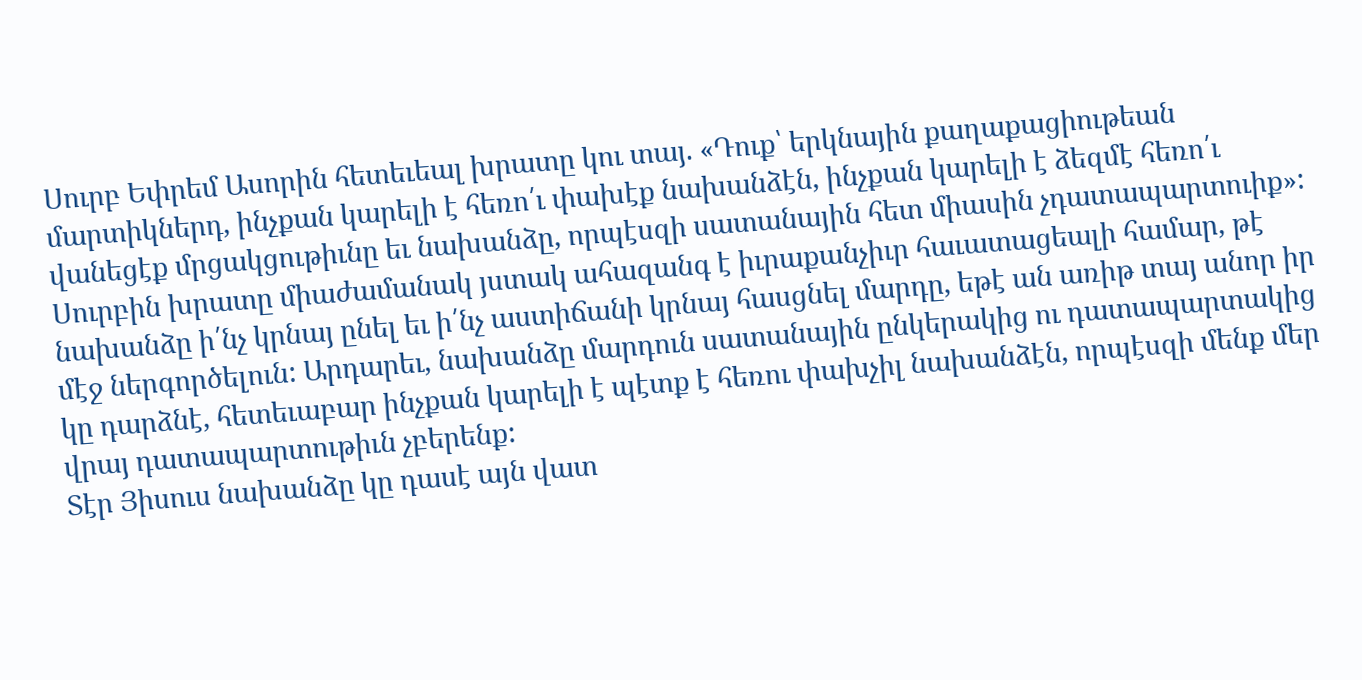Սուրբ Եփրեմ Ասորին հետեւեալ խրատը կու տայ. «Դուք՝ երկնային քաղաքացիութեան մարտիկներդ, ինչքան կարելի է հեռո՛ւ փախէք նախանձէն, ինչքան կարելի է ձեզմէ հեռո՛ւ վանեցէք մրցակցութիւնը եւ նախանձը, որպէսզի սատանային հետ միասին չդատապարտուիք»: Սուրբին խրատը միաժամանակ յստակ ահազանգ է իւրաքանչիւր հաւատացեալի համար, թէ նախանձը ի՛նչ կրնայ ընել եւ ի՛նչ աստիճանի կրնայ հասցնել մարդը, եթէ ան առիթ տայ անոր իր մէջ ներգործելուն: Արդարեւ, նախանձը մարդուն սատանային ընկերակից ու դատապարտակից կը դարձնէ, հետեւաբար ինչքան կարելի է պէտք է հեռու փախչիլ նախանձէն, որպէսզի մենք մեր վրայ դատապարտութիւն չբերենք:
Տէր Յիսուս նախանձը կը դասէ այն վատ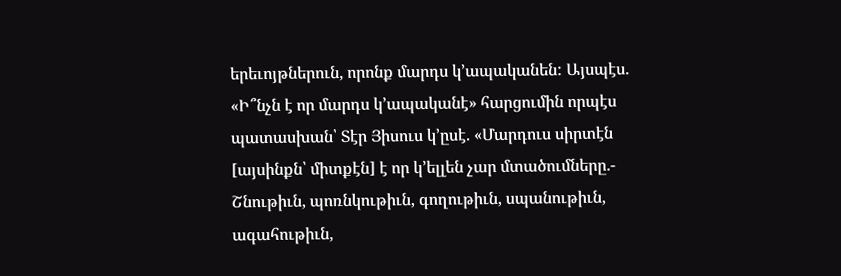երեւոյթներուն, որոնք մարդս կ՚ապականեն: Այսպէս. «Ի՞նչն է որ մարդս կ՚ապականէ» հարցումին որպէս պատասխան՝ Տէր Յիսուս կ՚ըսէ. «Մարդուս սիրտէն [այսինքն՝ միտքէն] է որ կ՚ելլեն չար մտածումները.- Շնութիւն, պոռնկութիւն, գողութիւն, սպանութիւն, ագահութիւն,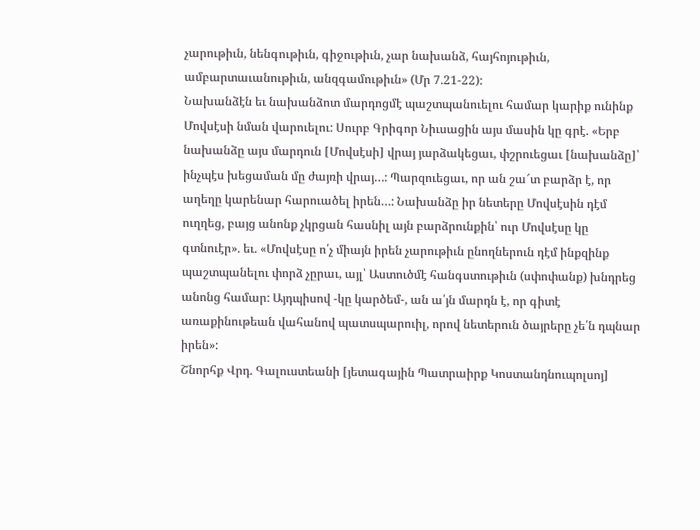չարութիւն, նենգութիւն, գիջութիւն, չար նախանձ, հայհոյութիւն, ամբարտաւանութիւն, անզգամութիւն» (Մր 7.21-22):
Նախանձէն եւ նախանձոտ մարդոցմէ պաշտպանուելու համար կարիք ունինք Մովսէսի նման վարուելու: Սուրբ Գրիգոր Նիւսացին այս մասին կը գրէ. «Երբ նախանձը այս մարդուն [Մովսէսի] վրայ յարձակեցաւ, փշրուեցաւ [նախանձը]՝ ինչպէս խեցաման մը ժայռի վրայ…: Պարզուեցաւ, որ ան շա՜տ բարձր է, որ աղեղը կարենար հարուածել իրեն…: Նախանձը իր նետերը Մովսէսին դէմ ուղղեց, բայց անոնք չկրցան հասնիլ այն բարձրունքին՝ ուր Մովսէսը կը գտնուէր». եւ. «Մովսէսը ո՛չ միայն իրեն չարութիւն ընողներուն դէմ ինքզինք պաշտպանելու փորձ չըրաւ, այլ՝ Աստուծմէ հանգստութիւն (սփոփանք) խնդրեց անոնց համար: Այդպիսով -կը կարծեմ-, ան ա՛յն մարդն է, որ գիտէ առաքինութեան վահանով պատսպարուիլ, որով նետերուն ծայրերը չե՛ն դպնար իրեն»:
Շնորհք Վրդ. Գալուստեանի [յետագային Պատրաիրք Կոստանդնուպոլսոյ]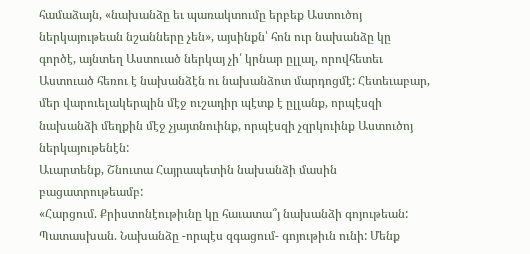համաձայն, «նախանձը եւ պառակտումը երբեք Աստուծոյ ներկայութեան նշանները չեն», այսինքն՝ հոն ուր նախանձը կը գործէ, այնտեղ Աստուած ներկայ չի՛ կրնար ըլլալ, որովհետեւ Աստուած հեռու է նախանձէն ու նախանձոտ մարդոցմէ: Հետեւաբար, մեր վարուելակերպին մէջ ուշադիր պէտք է ըլլանք, որպէսզի նախանձի մեղքին մէջ չյայտնուինք, որպէսզի չզրկուինք Աստուծոյ ներկայութենէն:
Աւարտենք, Շնուտա Հայրապետին նախանձի մասին բացատրութեամբ:
«Հարցում. Քրիստոնէութիւնը կը հաւատա՞յ նախանձի գոյութեան:
Պատասխան. Նախանձը -որպէս զգացում- գոյութիւն ունի: Մենք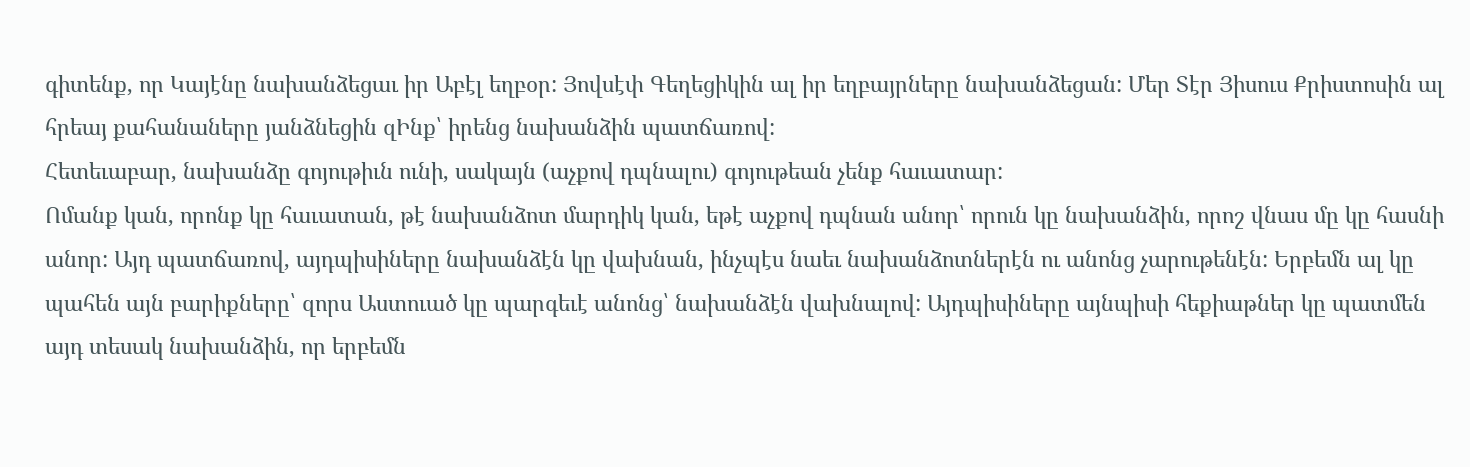գիտենք, որ Կայէնը նախանձեցաւ իր Աբէլ եղբօր: Յովսէփ Գեղեցիկին ալ իր եղբայրները նախանձեցան: Մեր Տէր Յիսուս Քրիստոսին ալ հրեայ քահանաները յանձնեցին զԻնք՝ իրենց նախանձին պատճառով:
Հետեւաբար, նախանձը գոյութիւն ունի, սակայն (աչքով դպնալու) գոյութեան չենք հաւատար:
Ոմանք կան, որոնք կը հաւատան, թէ նախանձոտ մարդիկ կան, եթէ աչքով դպնան անոր՝ որուն կը նախանձին, որոշ վնաս մը կը հասնի անոր: Այդ պատճառով, այդպիսիները նախանձէն կը վախնան, ինչպէս նաեւ նախանձոտներէն ու անոնց չարութենէն: Երբեմն ալ կը պահեն այն բարիքները՝ զորս Աստուած կը պարգեւէ անոնց՝ նախանձէն վախնալով: Այդպիսիները այնպիսի հեքիաթներ կը պատմեն այդ տեսակ նախանձին, որ երբեմն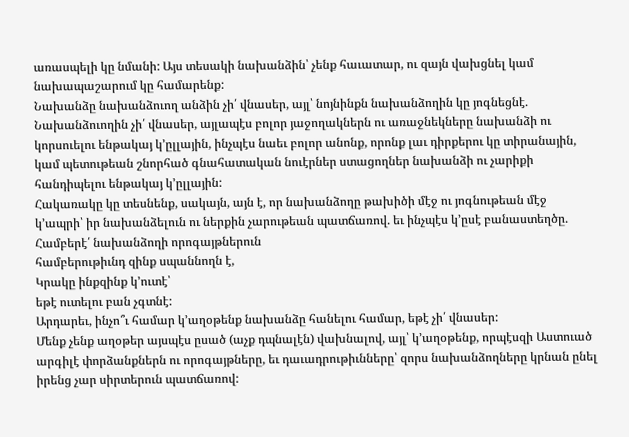առասպելի կը նմանի: Այս տեսակի նախանձին՝ չենք հաւատար, ու զայն վախցնել կամ նախապաշարում կը համարենք:
Նախանձը նախանձուող անձին չի՛ վնասեր, այլ՝ նոյնինքն նախանձողին կը յոգնեցնէ.
Նախանձուողին չի՛ վնասեր, այլապէս բոլոր յաջողակներն ու առաջնեկները նախանձի ու կորսուելու ենթակայ կ՚ըլլային, ինչպէս նաեւ բոլոր անոնք, որոնք լաւ դիրքերու կը տիրանային, կամ պետութեան շնորհած գնահատական նուէրներ ստացողներ նախանձի ու չարիքի հանդիպելու ենթակայ կ՚ըլլային:
Հակառակը կը տեսնենք, սակայն, այն է, որ նախանձողը թախիծի մէջ ու յոգնութեան մէջ կ՚ապրի՝ իր նախանձելուն ու ներքին չարութեան պատճառով. եւ ինչպէս կ՚ըսէ բանաստեղծը.
Համբերէ՛ նախանձողի որոգայթներուն
համբերութիւնդ զինք սպաննողն է,
Կրակը ինքզինք կ՚ուտէ՝
եթէ ուտելու բան չգտնէ:
Արդարեւ, ինչո՞ւ համար կ՚աղօթենք նախանձը հանելու համար, եթէ չի՛ վնասեր:
Մենք չենք աղօթեր այսպէս ըսած (աչք դպնալէն) վախնալով, այլ՝ կ՚աղօթենք, որպէսզի Աստուած արգիլէ փորձանքներն ու որոգայթները, եւ դաւադրութիւնները՝ զորս նախանձողները կրնան ընել իրենց չար սիրտերուն պատճառով: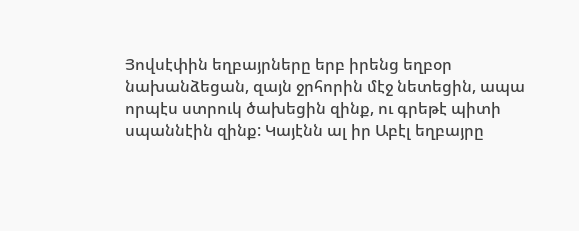Յովսէփին եղբայրները երբ իրենց եղբօր նախանձեցան, զայն ջրհորին մէջ նետեցին, ապա որպէս ստրուկ ծախեցին զինք, ու գրեթէ պիտի սպաննէին զինք: Կայէնն ալ իր Աբէլ եղբայրը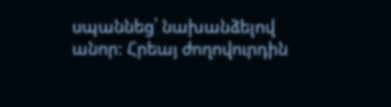սպաննեց՝ նախանձելով անոր: Հրեայ ժողովուրդին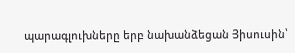պարագլուխները երբ նախանձեցան Յիսուսին՝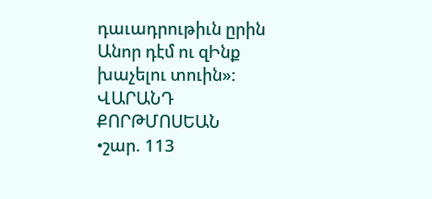դաւադրութիւն ըրին Անոր դէմ ու զԻնք խաչելու տուին»:
ՎԱՐԱՆԴ ՔՈՐԹՄՈՍԵԱՆ
•շար. 113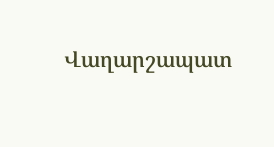Վաղարշապատ